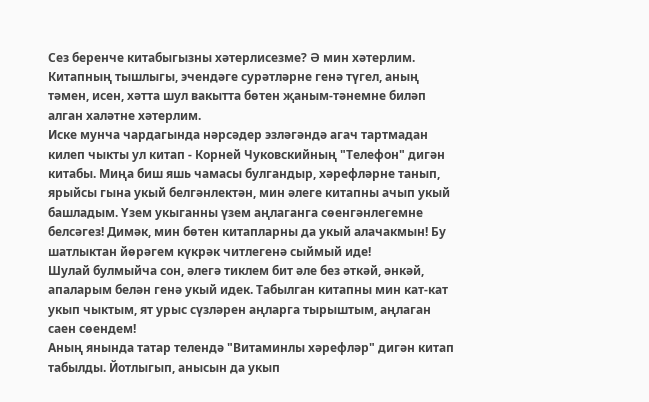Сез беренче китабыгызны хәтерлисезме? Ә мин хәтерлим. Китапның тышлыгы, эчендәге сурәтләрне генә түгел, аның тәмен, исен, хәтта шул вакытта бөтен җаным-тәнемне биләп алган халәтне хәтерлим.
Иске мунча чардагында нәрсәдер эзләгәндә агач тартмадан килеп чыкты ул китап - Корней Чуковскийның "Телефон" дигән китабы. Миңа биш яшь чамасы булгандыр, хәрефләрне танып, ярыйсы гына укый белгәнлектән, мин әлеге китапны ачып укый башладым. Үзем укыганны үзем аңлаганга сөенгәнлегемне белсәгез! Димәк, мин бөтен китапларны да укый алачакмын! Бу шатлыктан йөрәгем күкрәк читлегенә сыймый иде!
Шулай булмыйча сон, әлегә тиклем бит әле без әткәй, әнкәй, апаларым белән генә укый идек. Табылган китапны мин кат-кат укып чыктым, ят урыс сүзләрен аңларга тырыштым, аңлаган саен сөендем!
Аның янында татар телендә "Витаминлы хәрефләр" дигән китап табылды. Йотлыгып, анысын да укып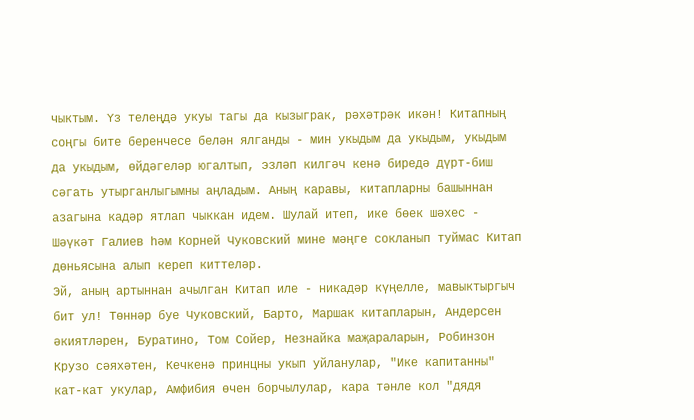чыктым. Үз телеңдә укуы тагы да кызыграк, рәхәтрәк икән! Китапның соңгы бите беренчесе белән ялганды - мин укыдым да укыдым, укыдым да укыдым, өйдәгеләр югалтып, эзләп килгәч кенә биредә дүрт-биш сәгать утырганлыгымны аңладым. Аның каравы, китапларны башыннан азагына кадәр ятлап чыккан идем. Шулай итеп, ике бөек шәхес - Шәүкәт Галиев һәм Корней Чуковский мине мәңге сокланып туймас Китап дөньясына алып кереп киттеләр.
Эй, аның артыннан ачылган Китап иле - никадәр күңелле, мавыктыргыч бит ул! Төннәр буе Чуковский, Барто, Маршак китапларын, Андерсен әкиятләрен, Буратино, Том Сойер, Незнайка маҗараларын, Робинзон Крузо сәяхәтен, Кечкенә принцны укып уйланулар, "Ике капитанны" кат-кат укулар, Амфибия өчен борчылулар, кара тәнле кол "дядя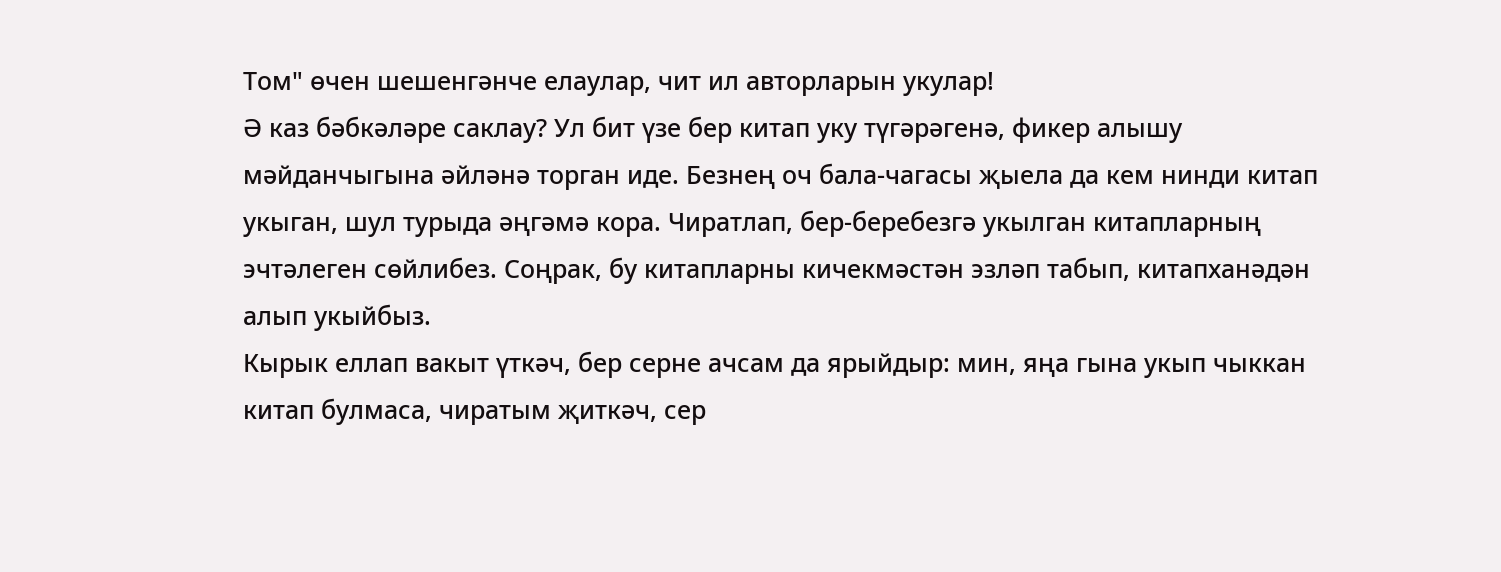Том" өчен шешенгәнче елаулар, чит ил авторларын укулар!
Ә каз бәбкәләре саклау? Ул бит үзе бер китап уку түгәрәгенә, фикер алышу мәйданчыгына әйләнә торган иде. Безнең оч бала-чагасы җыела да кем нинди китап укыган, шул турыда әңгәмә кора. Чиратлап, бер-беребезгә укылган китапларның эчтәлеген сөйлибез. Соңрак, бу китапларны кичекмәстән эзләп табып, китапханәдән алып укыйбыз.
Кырык еллап вакыт үткәч, бер серне ачсам да ярыйдыр: мин, яңа гына укып чыккан китап булмаса, чиратым җиткәч, сер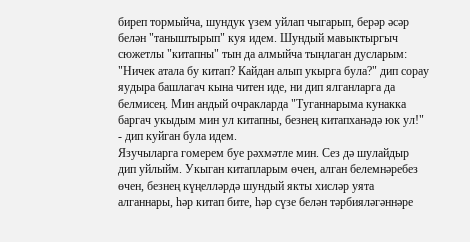биреп тормыйча, шундук үзем уйлап чыгарып, берәр әсәр белән "таныштырып" куя идем. Шундый мавыктыргыч сюжетлы "китапны" тын да алмыйча тыңлаган дусларым: "Ничек атала бу китап? Кайдан алып укырга була?" дип сорау яудыра башлагач кына читен иде, ни дип ялганларга да белмисең. Мин андый очракларда "Туганнарыма кунакка баргач укыдым мин ул китапны, безнең китапханәдә юк ул!" - дип куйган була идем.
Язучыларга гомерем буе рәхмәтле мин. Сез дә шулайдыр дип уйлыйм. Укыган китапларым өчен, алган белемнәребез өчен, безнең күңелләрдә шундый якты хисләр уята алганнары, һәр китап бите, һәр сүзе белән тәрбияләгәннәре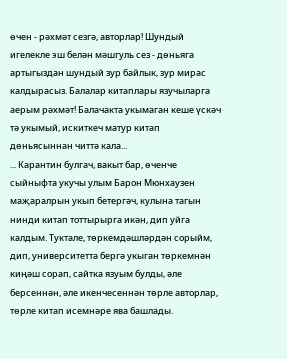өчен - рәхмәт сезгә, авторлар! Шундый игелекле эш белән мәшгуль сез - дөньяга артыгыздан шундый зур байлык, зур мирас калдырасыз. Балалар китаплары язучыларга аерым рәхмәт! Балачакта укымаган кеше үскәч тә укымый, искиткеч матур китап дөньясыннан читтә кала...
... Карантин булгач, вакыт бар, өченче сыйныфта укучы улым Барон Мюнхаузен маҗаралрын укып бетергәч, кулына тагын нинди китап тоттырырга икән, дип уйга калдым. Туктале, төркемдәшләрдән сорыйм, дип, университетта бергә укыган төркемнән киңәш сорап, сайтка язуым булды, әле берсеннән, әле икенчесеннән төрле авторлар, төрле китап исемнәре ява башлады.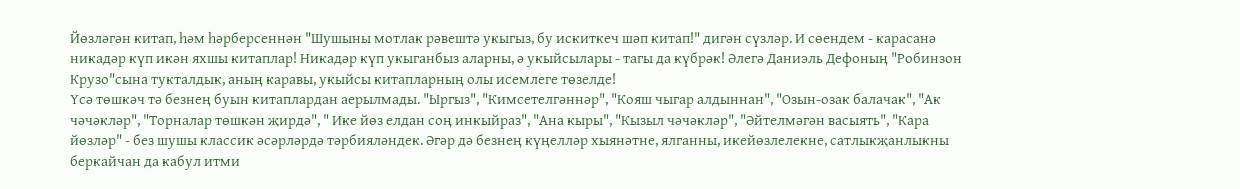Йөзләгән китап, һәм һәрберсеннән "Шушыны мотлак рәвештә укыгыз, бу искиткеч шәп китап!" дигән сүзләр. И сөендем - карасанә никадәр күп икән яхшы китаплар! Никадәр күп укыганбыз аларны, ә укыйсылары - тагы да күбрәк! Әлегә Даниэль Дефоның "Робинзон Крузо"сына тукталдык, аның каравы, укыйсы китапларның олы исемлеге төзелде!
Үсә төшкәч тә безнең буын китаплардан аерылмады. "Ыргыз", "Кимсетелгәннәр", "Кояш чыгар алдыннан", "Озын-озак балачак", "Ак чәчәкләр", "Торналар төшкән җирдә", " Ике йөз елдан соң инкыйраз", "Ана кыры", "Кызыл чәчәкләр", "Әйтелмәгән васыять", "Кара йөзләр" - без шушы классик әсәрләрдә тәрбияләндек. Әгәр дә безнең күңелләр хыянәтне, ялганны, икейөзлелекне, сатлыкҗанлыкны беркайчан да кабул итми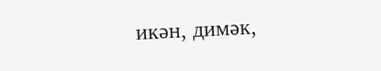икән, димәк,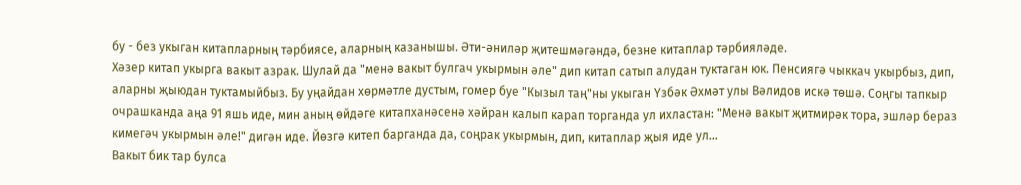бу - без укыган китапларның тәрбиясе, аларның казанышы. Әти-әниләр җитешмәгәндә, безне китаплар тәрбияләде.
Хәзер китап укырга вакыт азрак. Шулай да "менә вакыт булгач укырмын әле" дип китап сатып алудан туктаган юк. Пенсиягә чыккач укырбыз, дип, аларны җыюдан туктамыйбыз. Бу уңайдан хөрмәтле дустым, гомер буе "Кызыл таң"ны укыган Үзбәк Әхмәт улы Вәлидов искә төшә. Соңгы тапкыр очрашканда аңа 91 яшь иде, мин аның өйдәге китапханәсенә хәйран калып карап торганда ул ихластан: "Менә вакыт җитмирәк тора, эшләр бераз кимегәч укырмын әле!" дигән иде. Йөзгә китеп барганда да, соңрак укырмын, дип, китаплар җыя иде ул...
Вакыт бик тар булса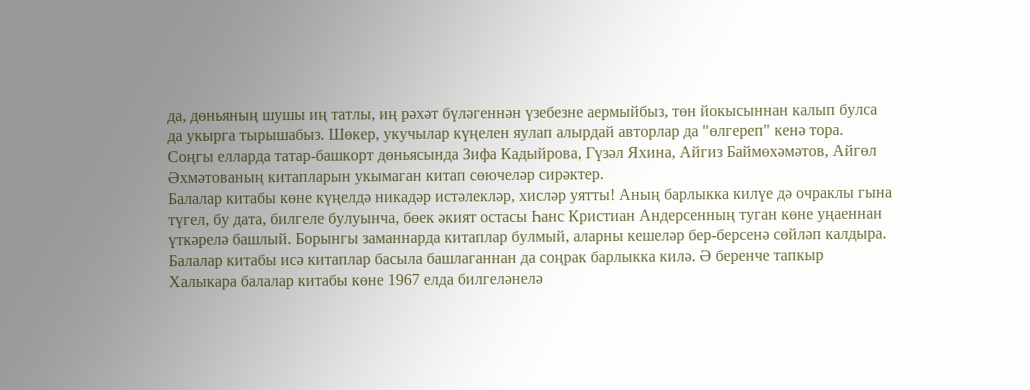да, дөньяның шушы иң татлы, иң рәхәт бүләгеннән үзебезне аермыйбыз, төн йокысыннан калып булса да укырга тырышабыз. Шөкер, укучылар күңелен яулап алырдай авторлар да "өлгереп" кенә тора. Соңгы елларда татар-башкорт дөньясында Зифа Кадыйрова, Гүзәл Яхина, Айгиз Баймөхәмәтов, Айгөл Әхмәтованың китапларын укымаган китап сөючеләр сирәктер.
Балалар китабы көне күңелдә никадәр истәлекләр, хисләр уятты! Аның барлыкка килүе дә очраклы гына түгел, бу дата, билгеле булуынча, бөек әкият остасы Һанс Кристиан Андерсенның туган көне уңаеннан үткәрелә башлый. Борынгы заманнарда китаплар булмый, аларны кешеләр бер-берсенә сөйләп калдыра. Балалар китабы исә китаплар басыла башлаганнан да соңрак барлыкка килә. Ә беренче тапкыр Халыкара балалар китабы көне 1967 елда билгеләнелә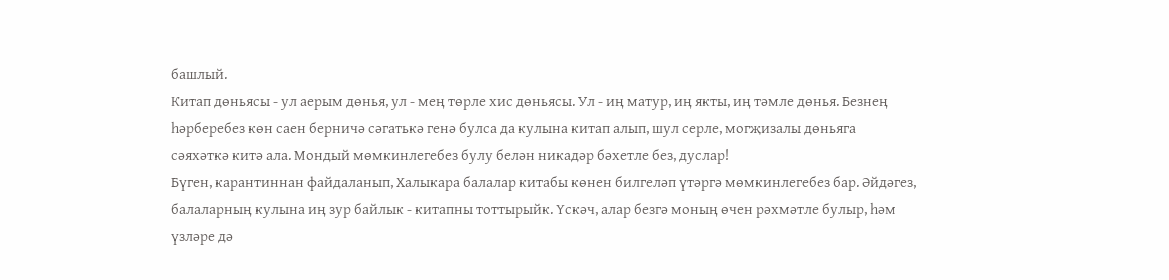башлый.
Китап дөньясы - ул аерым дөнья, ул - мең төрле хис дөньясы. Ул - иң матур, иң якты, иң тәмле дөнья. Безнең һәрберебез көн саен берничә сәгатькә генә булса да кулына китап алып, шул серле, могҗизалы дөньяга сәяхәткә китә ала. Мондый мөмкинлегебез булу белән никадәр бәхетле без, дуслар!
Бүген, карантиннан файдаланып, Халыкара балалар китабы көнен билгеләп үтәргә мөмкинлегебез бар. Әйдәгез, балаларның кулына иң зур байлык - китапны тоттырыйк. Үскәч, алар безгә моның өчен рәхмәтле булыр, һәм үзләре дә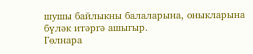шушы байлыкны балаларына, оныкларына бүләк итәргә ашыгыр.
Гөлнара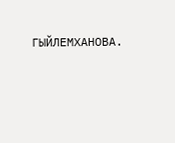ГЫЙЛЕМХАНОВА.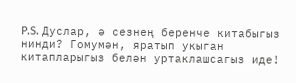P.S. Дуслар, ә сезнең беренче китабыгыз нинди? Гомумән, яратып укыган китапларыгыз белән уртаклашсагыз иде!